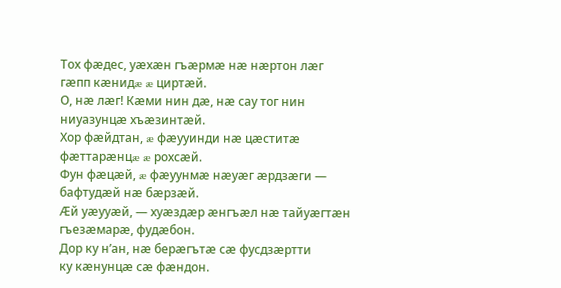Тох фæдес, уæхæн гъæрмæ нæ нæртон лæг
гæпп кæнидæ æ циртæй.
О, нæ лæг! Кæми нин дæ, нæ сау тог нин
ниуазунцæ хъæзинтæй.
Хор фæйдтан, æ фæууинди нæ цæститæ
фæттарæнцæ æ рохсæй.
Фун фæцæй, æ фæуунмæ нæуæг æрдзæги —
бафтудæй нæ бæрзæй.
Æй уæууæй, — хуæздæр æнгъæл нæ тайуæгтæн
гъезæмарæ, фудæбон.
Дор ку н’ан, нæ берæгътæ сæ фусдзæртти
ку кæнунцæ сæ фæндон.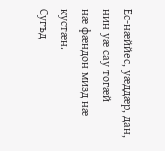Ес-нæййес, уæддæр, дан, нин уæ сау тогæй
нæ фæндон мизд нæ кустæн.
Сугъд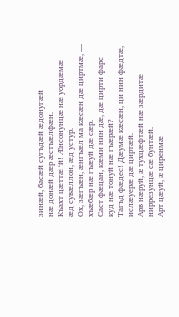зинæй, басæй сугъдæй æдонугæй
нæ донæй дæр æстъæлфæн.
Къахт цæттæ ‘й! Æнсонунцæ нæ уордæмæ
æд сувæллон, æд устур.
Ох, зæгъæн, æнгъæл ма кæсæн дæ циртмæ, —
хъæбæр нæ гъæуй дæ сæр.
Саст фæцан, кæми нин дæ, дæ цирти фарс
куд нæ тонуй нæ гъæрæй?
Тагъд фæдес! Дæумæ кæсæн, ци нин фæдтæ,
ислæуерæ дæ циртæй.
Арв нæруй, æ тухцæфтæй нæ зæрдитæ
ниррезунцæ сæ бунтæй.
Арт цæуй, æ циренмæ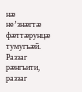нæ не’знæгтæ
фæттæрунцæ тумугъæй.
Раззаг рæнгъити,
раззаг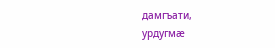дамгъати,
урдугмæ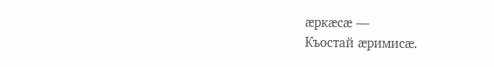æркæсæ —
Къостай æримисæ.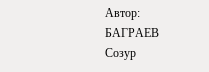Автор: БАГРАЕВ Созур